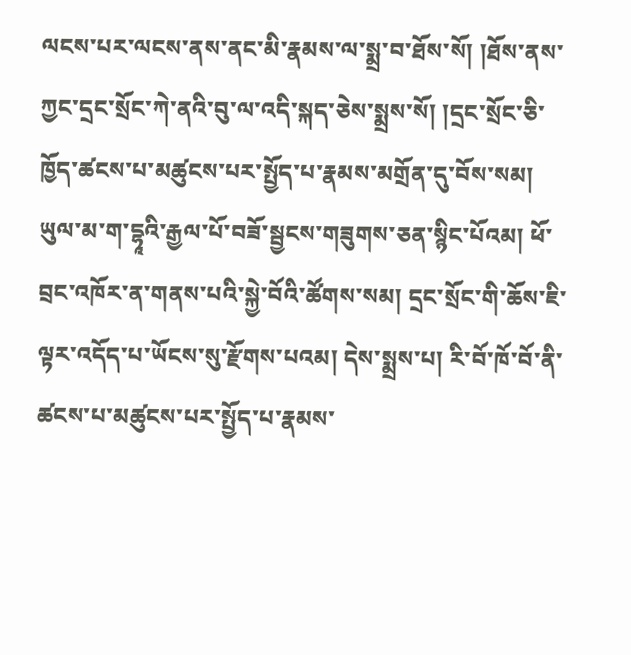ལངས་པར་ལངས་ནས་ནང་མི་རྣམས་ལ་སྨྲ་བ་ཐོས་སོ། །ཐོས་ནས་ཀྱང་དྲང་སྲོང་ཀེ་ནའི་བུ་ལ་འདི་སྐད་ཅེས་སྨྲས་སོ། །དྲང་སྲོང་ཅི་ཁྱོད་ཚངས་པ་མཚུངས་པར་སྤྱོད་པ་རྣམས་མགྲོན་དུ་བོས་སམ། ཡུལ་མ་ག་དྷཱའི་རྒྱལ་པོ་བཟོ་སྦྱངས་གཟུགས་ཅན་སྙིང་པོའམ། ཕོ་བྲང་འཁོར་ན་གནས་པའི་སྐྱེ་བོའི་ཚོགས་སམ། དྲང་སྲོང་གི་ཆོས་ཇི་ལྟར་འདོད་པ་ཡོངས་སུ་རྫོགས་པའམ། དེས་སྨྲས་པ། རི་བོ་ཁོ་བོ་ནི་ཚངས་པ་མཚུངས་པར་སྤྱོད་པ་རྣམས་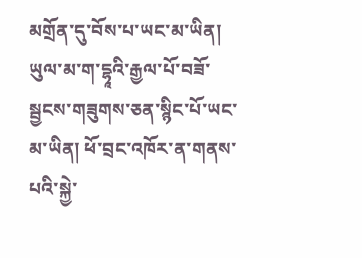མགྲོན་དུ་བོས་པ་ཡང་མ་ཡིན། ཡུལ་མ་ག་དྷཱའི་རྒྱལ་པོ་བཟོ་སྦྱངས་གཟུགས་ཅན་སྙིང་པོ་ཡང་མ་ཡིན། ཕོ་བྲང་འཁོར་ན་གནས་པའི་སྐྱེ་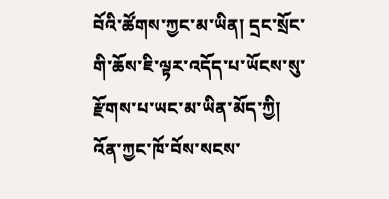བོའི་ཚོགས་ཀྱང་མ་ཡིན། དྲང་སྲོང་གི་ཆོས་ཇི་ལྟར་འདོད་པ་ཡོངས་སུ་རྫོགས་པ་ཡང་མ་ཡིན་མོད་ཀྱི། འོན་ཀྱང་ཁོ་བོས་སངས་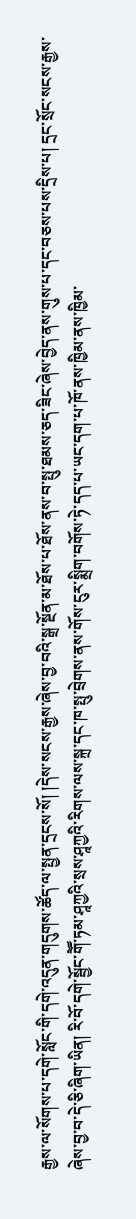རྒྱས་ལ་སོགས་པ་དགེ་སློང་གི་དགེ་འདུན་གདུགས་ཚོད་ལ་སྤྱན་དྲངས་སོ། །དེས་སངས་རྒྱས་ཞེས་བྱ་བའི་སྒྲ་སྔོན་མ་ཐོས་པ་ཐོས་ནས་བ་སྤུ་ཐམས་ཅད་ཟིང་ཞེས་བྱེད་ནས་གུས་པ་དང་བཅས་པས་དྲིས་པ། དྲང་སྲོང་སངས་རྒྱས་ཞེས་བྱ་བ་དེ་ཅི་ཞིག་ཡིན། རི་བོ་དགེ་སྦྱོང་གཽ་ཏམ་ཤཱཀྱའི་སྲས་ཤཱཀྱའི་རིགས་ལས་སྐྲ་དང་ཁ་སྤུ་བྲེགས་ནས་གོས་ངུར་སྨྲིག་བགོས་ཏེ་དད་པ་ཡང་དག་པ་ཁོ་ནས་ཁྱིམ་ནས་ཁྱིམ་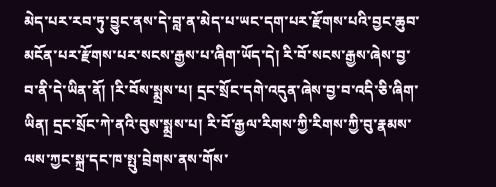མེད་པར་རབ་ཏུ་བྱུང་ནས་དེ་བླ་ན་མེད་པ་ཡང་དག་པར་རྫོགས་པའི་བྱང་ཆུབ་མངོན་པར་རྫོགས་པར་སངས་རྒྱས་པ་ཞིག་ཡོད་དེ། རི་བོ་སངས་རྒྱས་ཞེས་བྱ་བ་ནི་དེ་ཡིན་ནོ། །རི་བོས་སྨྲས་པ། དྲང་སྲོང་དགེ་འདུན་ཞེས་བྱ་བ་འདི་ཅི་ཞིག་ཡིན། དྲང་སྲོང་ཀེ་ནའི་བུས་སྨྲས་པ། རི་བོ་རྒྱལ་རིགས་ཀྱི་རིགས་ཀྱི་བུ་རྣམས་ལས་ཀྱང་སྐྲ་དང་ཁ་སྤུ་བྲེགས་ནས་གོས་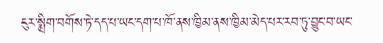ངུར་སྨྲིག་བགོས་ཏེ་དད་པ་ཡང་དག་པ་ཁོ་ནས་ཁྱིམ་ནས་ཁྱིམ་མེད་པར་རབ་ཏུ་བྱུང་བ་ཡང་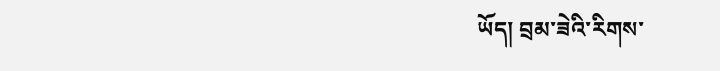ཡོད། བྲམ་ཟེའི་རིགས་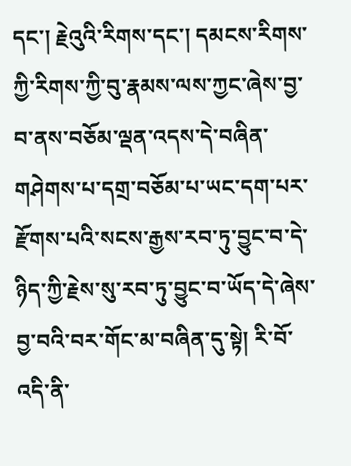དང་། རྗེའུའི་རིགས་དང་། དམངས་རིགས་ཀྱི་རིགས་ཀྱི་བུ་རྣམས་ལས་ཀྱང་ཞེས་བྱ་བ་ནས་བཅོམ་ལྡན་འདས་དེ་བཞིན་གཤེགས་པ་དགྲ་བཅོམ་པ་ཡང་དག་པར་རྫོགས་པའི་སངས་རྒྱས་རབ་ཏུ་བྱུང་བ་དེ་ཉིད་ཀྱི་རྗེས་སུ་རབ་ཏུ་བྱུང་བ་ཡོད་དེ་ཞེས་བྱ་བའི་བར་གོང་མ་བཞིན་དུ་སྟེ། རི་བོ་འདི་ནི་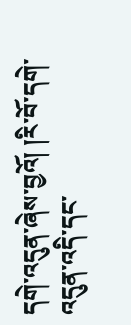དགེ་འདུན་ཞེས་བྱའོ། །རི་བོ་དགེ་འདུན་འདི་དང་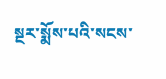སྔར་སྨོས་པའི་སངས་